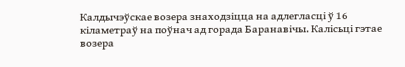Калдычэўскае возера знаходзіцца на адлегласці ў 16 кіламетраў на поўнач ад горада Баранавічы. Калісьці гэтае возера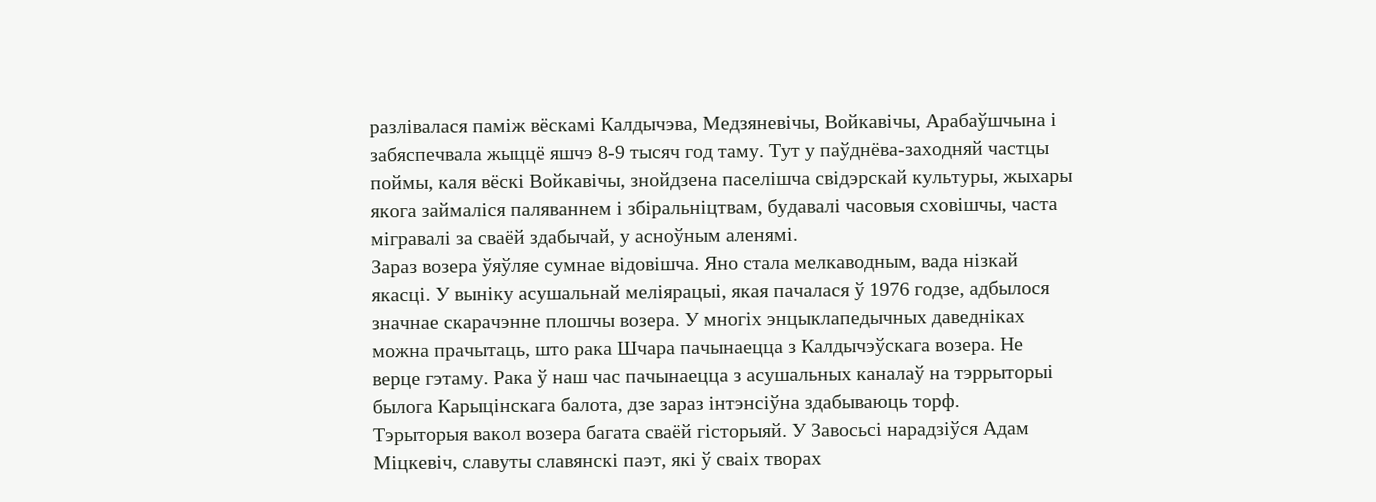разлівалася паміж вёскамі Калдычэва, Медзяневічы, Войкавічы, Арабаўшчына і забяспечвала жыццё яшчэ 8-9 тысяч год таму. Тут у паўднёва-заходняй частцы поймы, каля вёскі Войкавічы, знойдзена паселішча свідэрскай культуры, жыхары якога займаліся паляваннем і збіральніцтвам, будавалі часовыя сховішчы, часта мігравалі за сваёй здабычай, у асноўным аленямі.
Зараз возера ўяўляе сумнае відовішча. Яно стала мелкаводным, вада нізкай якасці. У выніку асушальнай меліярацыі, якая пачалася ў 1976 годзе, адбылося значнае скарачэнне плошчы возера. У многіх энцыклапедычных даведніках можна прачытаць, што рака Шчара пачынаецца з Калдычэўскага возера. Не верце гэтаму. Рака ў наш час пачынаецца з асушальных каналаў на тэррыторыі былога Карыцінскага балота, дзе зараз інтэнсіўна здабываюць торф.
Тэрыторыя вакол возера багата сваёй гісторыяй. У Завосьсі нарадзіўся Адам Міцкевіч, славуты славянскі паэт, які ў сваіх творах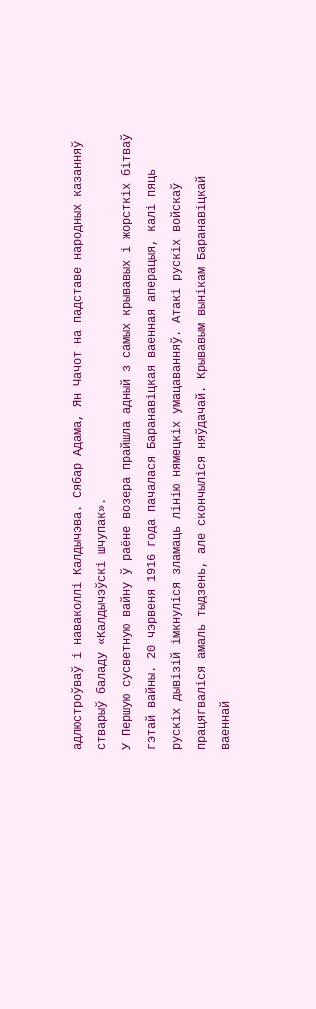адлюстроўваў і наваколлі Калдычэва. Сябар Адама, Ян Чачот на падставе народных казанняў стварыў баладу «Калдычэўскі шчупак».
У Першую сусветную вайну ў раёне возера прайшла адный з самых крывавых і жорсткіх бітваў гэтай вайны. 20 чэрвеня 1916 года пачалася Баранавіцкая ваенная аперацыя, калі пяць рускіх дывізій імкнуліся зламаць лінію нямецкіх умацаванняў. Атакі рускіх войскаў працягваліся амаль тыдзень, але скончыліся няўдачай. Крывавым вынікам Баранавіцкай ваеннай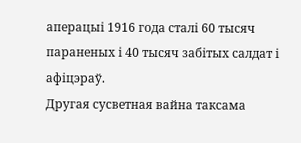аперацыі 1916 года сталі 60 тысяч параненых і 40 тысяч забітых салдат і афіцэраў.
Другая сусветная вайна таксама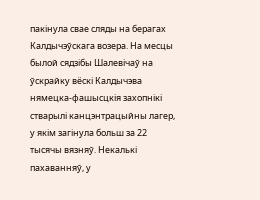пакінула свае сляды на берагах Калдычэўскага возера. На месцы былой сядзібы Шалевічаў на ўскрайку вёскі Калдычэва нямецка-фашысцкія захопнікі стварылі канцэнтрацыйны лагер, у якім загінула больш за 22 тысячы вязняў. Некалькі пахаванняў, у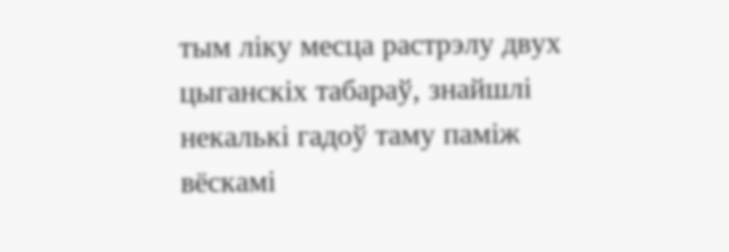тым ліку месца растрэлу двух цыганскіх табараў, знайшлі некалькі гадоў таму паміж вёскамі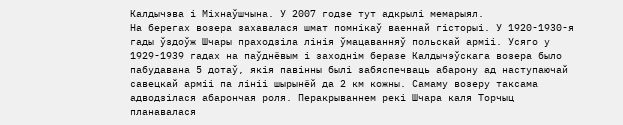Калдычэва і Міхнаўшчына. У 2007 годзе тут адкрылі мемарыял.
На берегах возера захавалася шмат помнікаў ваеннай гісторыі. У 1920-1930-я гады ўздоўж Шчары праходзіла лінія ўмацаванняў польскай арміі. Усяго у 1929-1939 гадах на паўднёвым і заходнім беразе Калдычэўскага возера было пабудавана 5 дотаў, якія павінны былі забяспечваць абарону ад наступаючай савецкай арміі па лініі шырынёй да 2 км кожны. Самаму возеру таксама адводзілася абарончая роля. Перакрываннем рекі Шчара каля Торчыц планавалася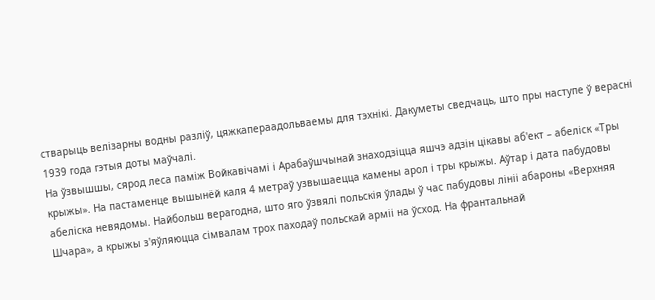стварыць велізарны водны разліў, цяжкапераадольваемы для тэхнікі. Дакуметы сведчаць, што пры наступе ў верасні 1939 года гэтыя доты маўчалі.
На ўзвышшы, сярод леса паміж Войкавічамі і Арабаўшчынай знаходзіцца яшчэ адзін цікавы аб'ект – абеліск «Тры крыжы». На пастаменце вышынёй каля 4 метраў узвышаецца камены арол і тры крыжы. Аўтар і дата пабудовы абеліска невядомы. Найбольш верагодна, што яго ўзвялі польскія ўлады ў час пабудовы лініі абароны «Верхняя Шчара», а крыжы з'яўляюцца сімвалам трох паходаў польскай арміі на ўсход. На франтальнай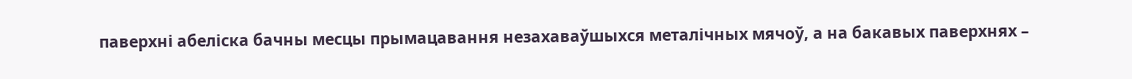паверхні абеліска бачны месцы прымацавання незахаваўшыхся металічных мячоў, а на бакавых паверхнях –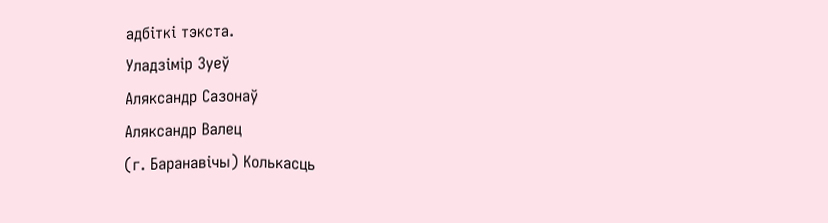адбіткі тэкста.
Уладзімір Зуеў
Аляксандр Сазонаў
Аляксандр Валец
(г. Баранавічы) Колькасць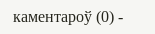каментароў (0) -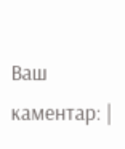Ваш каментар: |